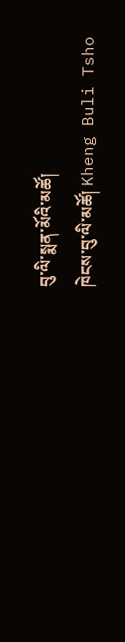བུ་ལི་སྨན་མོའི་མཚོ།
ཁེངས་བུ་ལི་མཚོ། Kheng Buli Tsho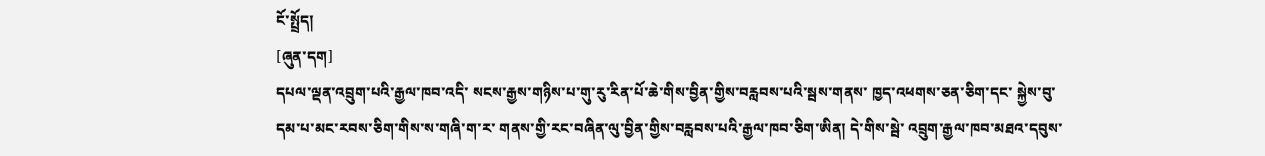ངོ་སྤྲོད།
[ཞུན་དག]
དཔལ་ལྡན་འབྲུག་པའི་རྒྱལ་ཁབ་འདི་ སངས་རྒྱས་གཉིས་པ་གུ་རུ་རིན་པོ་ཆེ་གིས་བྱིན་གྱིས་བརླབས་པའི་སྦས་གནས་ ཁྱད་འཕགས་ཅན་ཅིག་དང་ སྐྱེས་བུ་དམ་པ་མང་རབས་ཅིག་གིས་ས་གཞི་ག་ར་ གནས་གྱི་རང་བཞིན་ལུ་བྱིན་གྱིས་བརླབས་པའི་རྒྱལ་ཁབ་ཅིག་ཨིན། དེ་གིས་སྦེ་ འབྲུག་རྒྱལ་ཁབ་མཐའ་དབུས་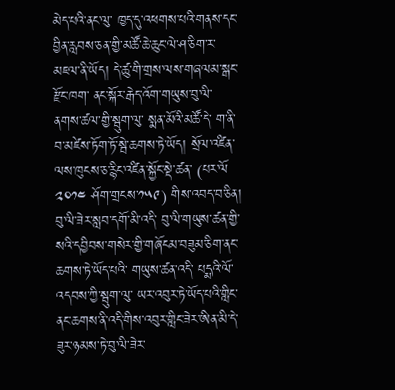མེད་པའི་ནང་ལུ་ ཁྱད་དུ་འཕགས་པའི་གནས་དང་བྱིན་རླབས་ཅན་གྱི་མཚོ་ཆེ་ཆུང་ལེ་ཤ་ཅིག་ར་མཇལ་ནི་ཡོད། དེ་ཚུ་གི་གྲས་ལས་གཞལམ་སྒང་རྫོང་ཁག་ ནང་སྐོར་རྒེད་འོག་གཡུས་བུ་ལི་ ནགས་ཚལ་གྱི་སྦུག་ལུ་ སྨན་མོའི་མཚོ་དེ་ ག་ནི་བ་མཛེས་ཏོག་ཏོ་སྦེ་ཆགས་ཏེ་ཡོད། སྲོལ་འཛིན་ལས་ཁུངས་ཅ་རྙིང་འཛིན་སྐྱོང་སྡེ་ཚན་ (པར་ལོ ༢༠༡༤ ཤོག་གྲངས་༡༥༩) གིས་འབད་བ་ཅིན།  བུ་ལི་ཟེར་སླབ་དགོ་མི་འདི་ བུ་ལི་གཡུས་ཚན་གྱི་སའི་དབྱིབས་གསེར་གྱི་གཞོངམ་བཟུམ་ཅིག་ནང་ཆགས་ཏེ་ཡོད་པའི་ གཡུས་ཚན་འདི་ པདྨའི་ལོ་འདབས་ཀྱི་སྦུག་ལུ་ ཡར་འབུར་ཏེ་ཡོད་པའི་གླིང་ནང་ཆགས་ནི་འདི་གིས་འབུར་གླིང་ཟེར་ཨིན་མི་དེ་ ཟུར་ཉམས་ཏེ་བུ་ལི་ཟེར་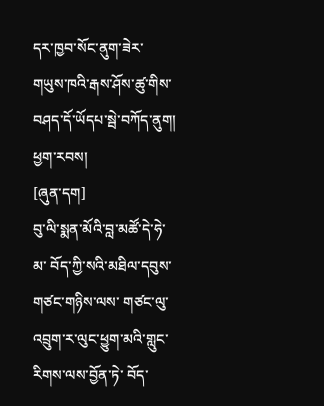དར་ཁྱབ་སོང་ནུག་ཟེར་  གཡུས་ཁའི་རྒས་ཤོས་ཚུ་གིས་བཤད་དོ་ཡོདཔ་སྦེ་བཀོད་ནུག།
ཕྱག་རབས།
[ཞུན་དག]
བུ་ལི་སྨན་མོའི་བླ་མཚོ་དེ་ཧེ་མ་ བོད་ཀྱི་སའི་མཐིལ་དབུས་གཙང་གཉིས་ལས་ གཙང་ལུ་འབྲུག་ར་ལུང་ཕྱུག་མའི་གླུང་རིགས་ལས་བྱོན་ཏེ་ བོད་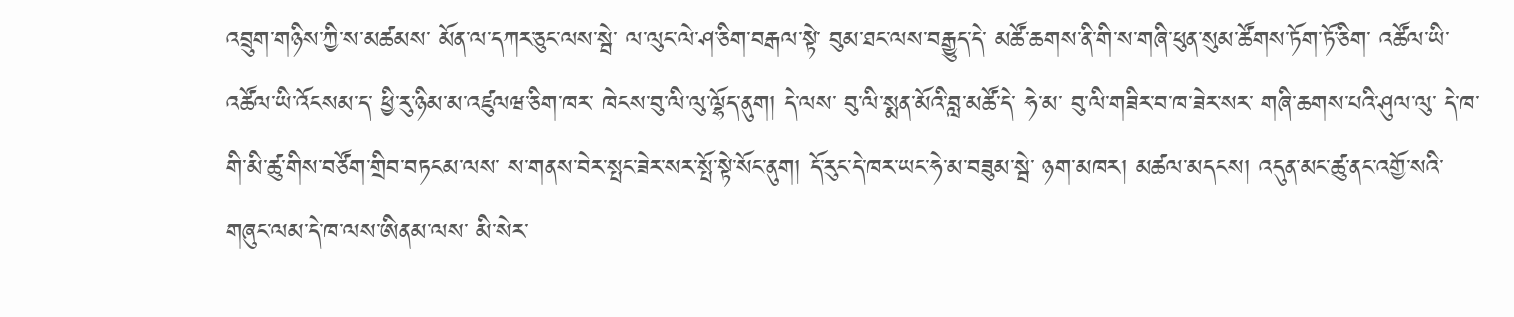འབྲུག་གཉིས་ཀྱི་ས་མཚམས་ མོན་ལ་དཀར་ཅུང་ལས་སྦེ་ ལ་ལུང་ལེ་ཤ་ཅིག་བརྒལ་སྟེ་ བུམ་ཐང་ལས་བརྒྱུད་དེ་ མཚོ་ཆགས་ནི་གི་ས་གཞི་ཕུན་སུམ་ཚོགས་ཏོག་ཏོ་ཅིག་ འཚོལ་ཡི་འཚོལ་ཡི་འོངསམ་ད་ ཕྱི་རུ་ཉིམ་མ་འཛུལཝ་ཅིག་ཁར་ ཁེངས་བུ་ལི་ལུ་ལྷོད་ནུག། དེ་ལས་ བུ་ལི་སྨན་མོའི་བླ་མཚོ་དེ་ ཧེ་མ་ བུ་ལི་གཟིར་བ་ཁ་ཟེར་སར་ གཞི་ཆགས་པའི་ཤུལ་ལུ་ དེ་ཁ་གི་མི་ཚུ་གིས་བཙོག་གྲིབ་བཏངམ་ལས་ ས་གནས་བེར་སྤང་ཟེར་སར་སྤོ་སྟེ་སོང་ནུག། དོ་རུང་དེ་ཁར་ཡང་ཧེ་མ་བཟུམ་སྦེ་ ཉག་མཁར། མཚལ་མདངས། འདུན་མང་ཚུ་ནང་འགྱོ་སའི་གཞུང་ལམ་དེ་ཁ་ལས་ཨིནམ་ལས་ མི་སེར་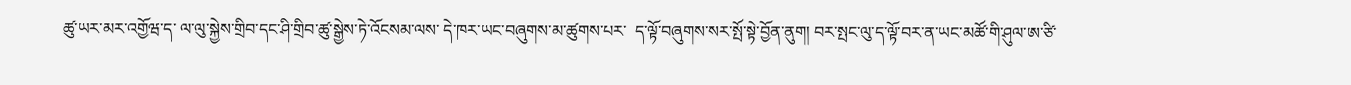ཚུ་ཡར་མར་འགྱོཝ་ད་ ལ་ལུ་སྐྱེས་གྲིབ་དང་ཤི་གྲིབ་ཚུ་སྒྱེས་ཏེ་འོངསམ་ལས་ དེ་ཁར་ཡང་བཞུགས་མ་ཚུགས་པར་  ད་ལྟོ་བཞུགས་སར་སྤོ་སྟེ་བྱོན་ནུག། བར་སྤང་ལུ་ད་ལྟོ་བར་ན་ཡང་མཚོ་གི་ཤུལ་ཨ་ཙི་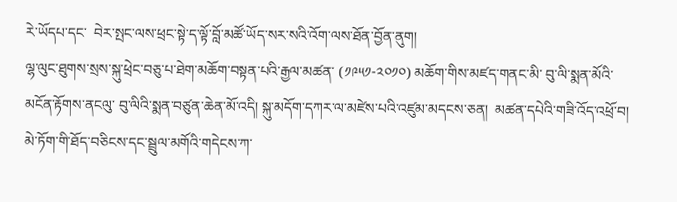རེ་ཡོདཔ་དང་  བེར་སྤང་ལས་ཕྲང་སྟེ་ད་ལྟོ་བློ་མཚོ་ཡོད་སར་སའི་འོག་ལས་ཐོན་བྱོན་ནུག།
ལྷ་ལུང་ཐུགས་སྲས་སྐུ་ཕྲེང་བཅུ་པ་ཐེག་མཆོག་བསྟན་པའི་རྒྱལ་མཚན་ (༡༩༥༡-༢༠༡༠) མཆོག་གིས་མཛད་གནང་མི་ བུ་ལི་སྨན་མོའི་མངོན་རྟོགས་ནངལུ་ བུ་ལིའི་སྨན་བཙུན་ཆེན་མོ་འདི། སྐུ་མདོག་དཀར་ལ་མཛེས་པའི་འཛུམ་མདངས་ཅན།  མཚན་དཔེའི་གཟི་འོད་འཕྲོ་བ། མེ་ཏོག་གི་ཐོད་བཅིངས་དང་སྦྲུལ་མགོའི་གདེངས་ཀ་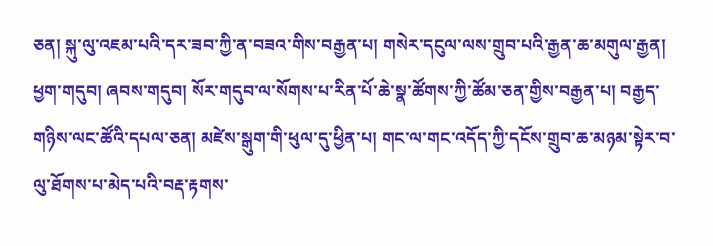ཅན། སྐུ་ལུ་འཇམ་པའི་དར་ཟབ་ཀྱི་ན་བཟའ་གིས་བརྒྱན་པ། གསེར་དངུལ་ལས་གྲུབ་པའི་རྒྱན་ཆ་མགུལ་རྒྱན། ཕྱག་གདུབ། ཞབས་གདུབ། སོར་གདུབ་ལ་སོགས་པ་རིན་པོ་ཆེ་སྣ་ཚོགས་ཀྱི་ཚོམ་ཅན་གྱིས་བརྒྱན་པ། བརྒྱད་གཉིས་ལང་ཚོའི་དཔལ་ཅན། མཛེས་སྒུག་གི་ཕུལ་དུ་ཕྱིན་པ། གང་ལ་གང་འདོད་ཀྱི་དངོས་གྲུབ་ཆ་མཉམ་སྟེར་བ་ལུ་ཐོགས་པ་མེད་པའི་བརྡ་རྟགས་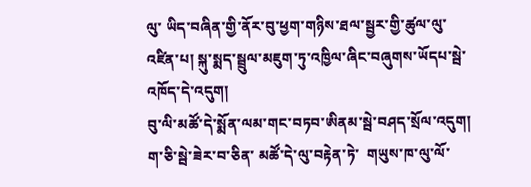ལུ་ ཡིད་བཞིན་གྱི་ནོར་བུ་ཕྱག་གཉིས་ཐལ་སྦྱར་གྱི་ཚུལ་ལུ་འཛིན་པ། སྐུ་སྨད་སྦྲུལ་མཇུག་ཏུ་འཁྱིལ་ཞིང་བཞུགས་ཡོདཔ་སྦེ་འཁོད་དེ་འདུག།
བུ་ལི་མཚོ་དེ་སྨོན་ལམ་གང་བཏབ་ཨིནམ་སྦེ་བཤད་སྲོལ་འདུག། ག་ཅི་སྦེ་ཟེར་བ་ཅིན་ མཚོ་དེ་ལུ་བརྟེན་ཏེ་  གཡུས་ཁ་ལུ་ལོ་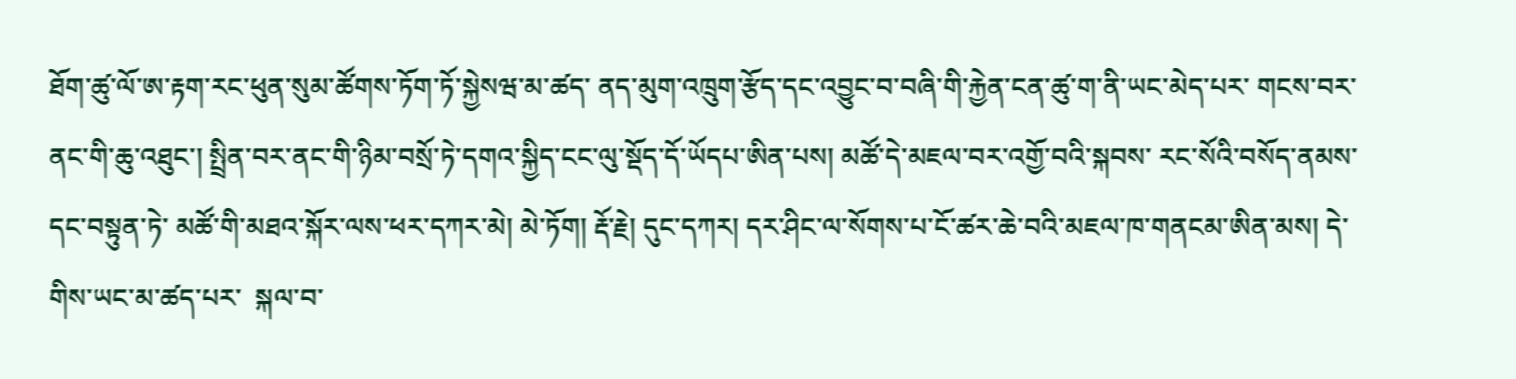ཐོག་ཚུ་ལོ་ཨ་རྟག་རང་ཕུན་སུམ་ཚོགས་ཏོག་ཏོ་སྐྱེསཝ་མ་ཚད་ ནད་མུག་འཁྲུག་རྩོད་དང་འབྱུང་བ་བཞི་གི་རྐྱེན་ངན་ཚུ་ག་ནི་ཡང་མེད་པར་ གངས་བར་ནང་གི་ཆུ་འཐུང་། སྤྲིན་བར་ནང་གི་ཉིམ་བསྲོ་ཏེ་དགའ་སྐྱིད་ངང་ལུ་སྡོད་དོ་ཡོདཔ་ཨིན་པས། མཚོ་དེ་མཇལ་བར་འགྱོ་བའི་སྐབས་ རང་སོའི་བསོད་ནམས་དང་བསྟུན་ཏེ་ མཚོ་གི་མཐའ་སྐོར་ལས་ཕར་དཀར་མེ། མེ་ཏོག། རྡོ་རྗེ། དུང་དཀར། དར་ཤིང་ལ་སོགས་པ་ངོ་ཚར་ཆེ་བའི་མཇལ་ཁ་གནངམ་ཨིན་མས། དེ་གིས་ཡང་མ་ཚད་པར་  སྐལ་བ་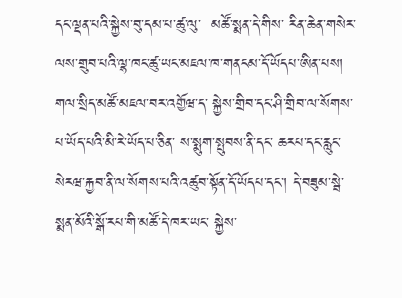དང་ལྡན་པའི་སྐྱེས་བུ་དམ་པ་ཚུ་ལུ་  མཚོ་སྨན་དེ་གིས་ རིན་ཆེན་གསེར་ལས་གྲུབ་པའི་ལྷ་ཁང་ཚུ་ཡང་མཇལ་ཁ་གནངམ་དོ་ཡོདཔ་ཨིན་པས། གལ་སྲིད་མཚོ་མཇལ་བར་འགྱོཝ་ད་ སྐྱེས་གྲིབ་དང་ཤི་གྲིབ་ལ་སོགས་པ་ཡོད་པའི་མི་རེ་ཡོད་པ་ཅིན་ ས་སྨུག་སྤུབས་ནི་དང་ ཆརཔ་དང་རླུང་  སེརཝ་རྐྱབ་ནི་ལ་སོགས་པའི་འཚུབ་སྟོན་དོ་ཡོདཔ་དང་། དེ་བཟུམ་སྦེ་  སྨན་མོའི་སྒོ་རཔ་གི་མཚོ་དེ་ཁར་ཡང་ སྐྱེས་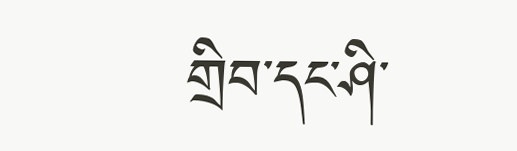གྲིབ་དང་ཤི་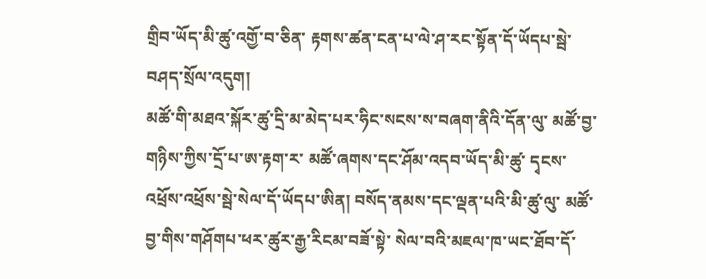གྲིབ་ཡོད་མི་ཚུ་འགྱོ་བ་ཅིན་ རྟགས་ཚན་ངན་པ་ལེ་ཤ་རང་སྟོན་དོ་ཡོདཔ་སྦེ་བཤད་སྲོལ་འདུག།
མཚོ་གི་མཐའ་སྐོར་ཚུ་དྲི་མ་མེད་པར་ཧིང་སངས་ས་བཞག་ནིའི་དོན་ལུ་ མཚོ་བྱ་གཉིས་ཀྱིས་དྲོ་པ་ཨ་རྟག་ར་ མཚོ་ཞགས་དང་ཤོམ་འདབ་ཡོད་མི་ཚུ་ དྭངས་འཕྲོས་འཕྲོས་སྦེ་སེལ་དོ་ཡོདཔ་ཨིན། བསོད་ནམས་དང་ལྡན་པའི་མི་ཚུ་ལུ་ མཚོ་བྱ་གིས་གཤོགཔ་ཕར་ཚུར་རྒྱ་རིངམ་བཟོ་སྟེ་ སེལ་བའི་མཇལ་ཁ་ཡང་ཐོབ་དོ་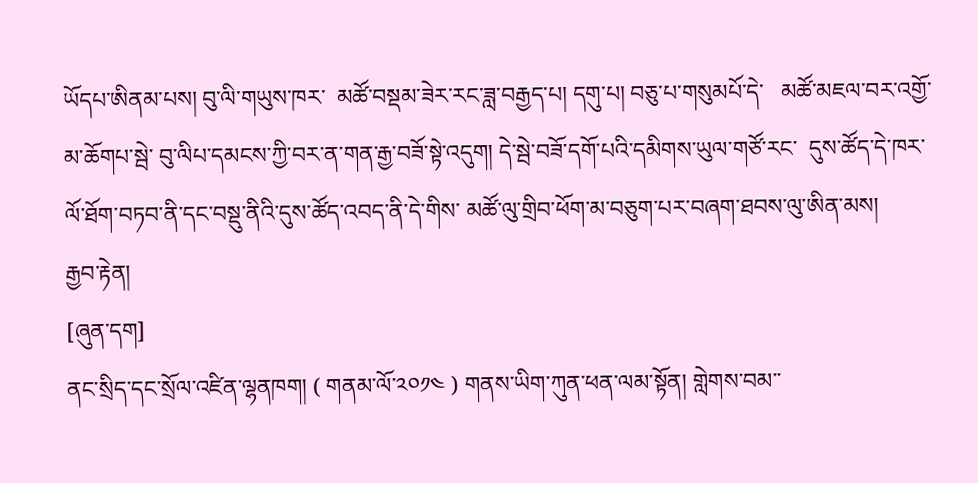ཡོདཔ་ཨིནམ་པས། བུ་ལི་གཡུས་ཁར་  མཚོ་བསྡམ་ཟེར་རང་ཟླ་བརྒྱད་པ། དགུ་པ། བཅུ་པ་གསུམཔོ་དེ་   མཚོ་མཇལ་བར་འགྱོ་མ་ཆོགཔ་སྦེ་ བུ་ལིཔ་དམངས་ཀྱི་བར་ན་གན་རྒྱ་བཟོ་སྟེ་འདུག། དེ་སྦེ་བཟོ་དགོ་པའི་དམིགས་ཡུལ་གཙོ་རང་  དུས་ཚོད་དེ་ཁར་  ལོ་ཐོག་བཏབ་ནི་དང་བསྡུ་ནིའི་དུས་ཚོད་འབད་ནི་དེ་གིས་ མཚོ་ལུ་གྲིབ་ཕོག་མ་བཅུག་པར་བཞག་ཐབས་ལུ་ཨིན་མས།
རྒྱབ་རྟེན།
[ཞུན་དག]
ནང་སྲིད་དང་སྲོལ་འཛིན་ལྷནཁག། ( གནམ་ལོ་༢༠༡༤ ) གནས་ཡིག་ཀུན་ཕན་ལམ་སྟོན། གླེགས་བམ་་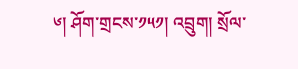༦། ཤོག་གྲངས་༡༥༡། འབྲུག། སྲོལ་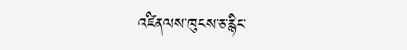འཛིནལས་ཁུངས་ཅ་རྙིང་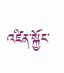འཛིན་སྐྱོང་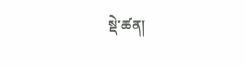སྡེ་ཚན།